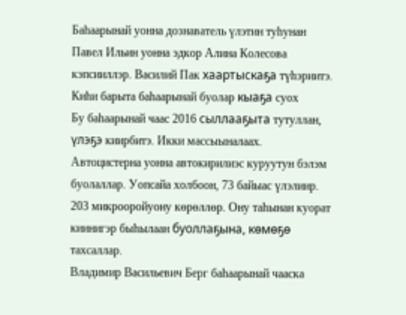Баһаарынай уонна дознаватель үлэтин туһунан Павел Ильин уонна эдкор Алина Колесова кэпсииллэр. Василий Пак хаартыскаҕа түһэриитэ.
Киһи барыта баһаарынай буолар кыаҕа суох
Бу баһаарынай чаас 2016 сыллааҕыта тутуллан, үлэҕэ киирбитэ. Икки массыыналаах. Автоцистерна уонна автокирилиэс куруутун бэлэм буолаллар. Уопсайа холбоон, 73 байыас үлэлиир. 203 микрооройуону көрөллөр. Ону таһынан куорат киинигэр быһылаан буоллаҕына, көмөҕө тахсаллар.
Владимир Васильевич Берг баһаарынай чааска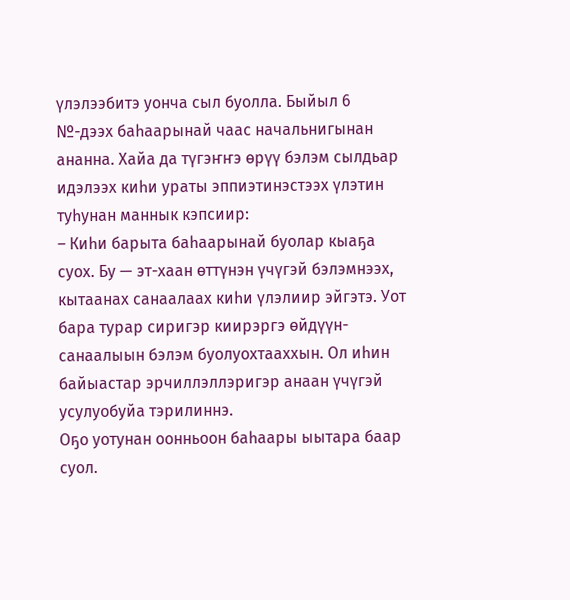үлэлээбитэ уонча сыл буолла. Быйыл 6 №-дээх баһаарынай чаас начальнигынан ананна. Хайа да түгэҥҥэ өрүү бэлэм сылдьар идэлээх киһи ураты эппиэтинэстээх үлэтин туһунан маннык кэпсиир:
– Киһи барыта баһаарынай буолар кыаҕа суох. Бу — эт-хаан өттүнэн үчүгэй бэлэмнээх, кытаанах санаалаах киһи үлэлиир эйгэтэ. Уот бара турар сиригэр киирэргэ өйдүүн-санаалыын бэлэм буолуохтааххын. Ол иһин байыастар эрчиллэллэригэр анаан үчүгэй усулуобуйа тэрилиннэ.
Оҕо уотунан оонньоон баһаары ыытара баар суол.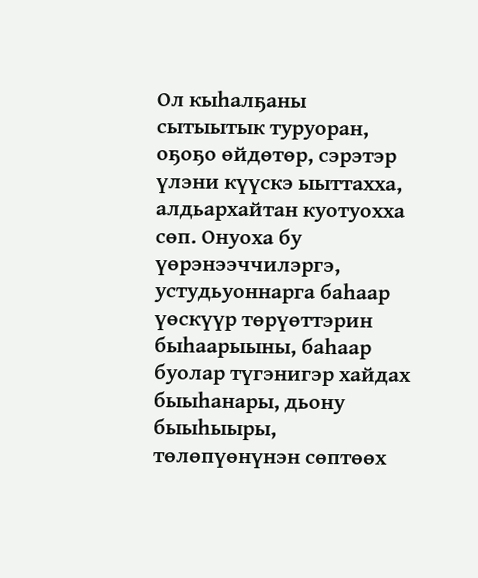Ол кыһалҕаны сытыытык туруоран, оҕоҕо өйдөтөр, сэрэтэр үлэни күүскэ ыыттахха, алдьархайтан куотуохха сөп. Онуоха бу үөрэнээччилэргэ, устудьуоннарга баһаар үөскүүр төрүөттэрин быһаарыыны, баһаар буолар түгэнигэр хайдах быыһанары, дьону быыһыыры, төлөпүөнүнэн сөптөөх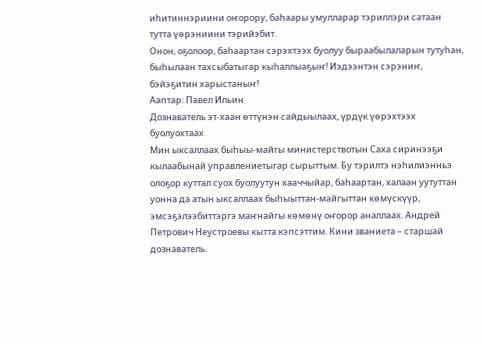иһитиннэриини оҥорору, баһаары умулларар тэриллэри сатаан тутта үөрэниини тэрийэбит.
Онон, оҕолоор, баһаартан сэрэхтээх буолуу быраабылаларын тутуһан, быһылаан тахсыбатыгар кыһаллыаҕыҥ! Иэдээнтэн сэрэниҥ, бэйэҕитин харыстаныҥ!
Ааптар: Павел Ильин
Дознаватель эт-хаан өттүнэн сайдыылаах, үрдүк үөрэхтээх буолуохтаах
Мин ыксаллаах быhыы-майгы министерствотын Саха сиринээҕи кылаабынай управлениетыгар сырыттым. Бу тэрилтэ нэhилиэнньэ олоҕор куттал суох буолуутун хааччыйар, баhаартан, халаан уутуттан уонна да атын ыксаллаах быhыыттан-майгыттан көмүскүүр, эмсэҕэлээбиттэргэ маҥнайгы көмөнү оҥорор аналлаах. Андрей Петрович Неустроевы кытта кэпсэттим. Кини званиета – старшай дознаватель.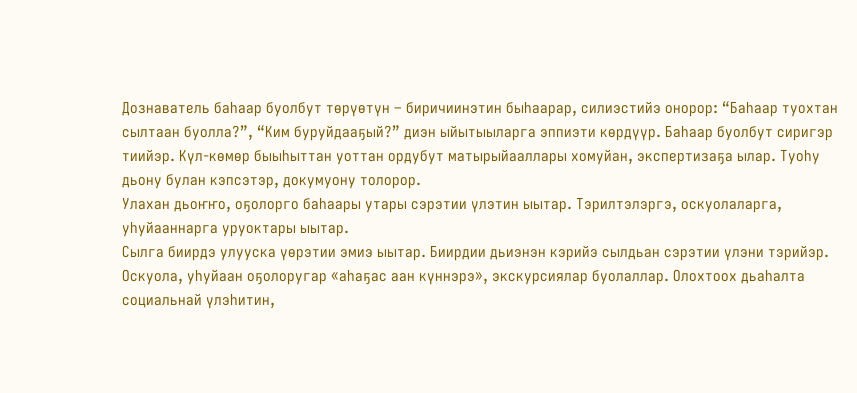Дознаватель баhаар буолбут төрүөтүн – биричиинэтин быhаарар, силиэстийэ онорор: “Баһаар туохтан сылтаан буолла?”, “Ким буруйдааҕый?” диэн ыйытыыларга эппиэти көрдүүр. Баhаар буолбут сиригэр тиийэр. Күл-көмөр быыhыттан уоттан ордубут матырыйааллары хомуйан, экспертизаҕа ылар. Туоhу дьону булан кэпсэтэр, докумуону толорор.
Улахан дьоҥҥо, оҕолорго баһаары утары сэрэтии үлэтин ыытар. Тэрилтэлэргэ, оскуолаларга, уһуйааннарга уруоктары ыытар.
Сылга биирдэ улууска үөрэтии эмиэ ыытар. Биирдии дьиэнэн кэрийэ сылдьан сэрэтии үлэни тэрийэр. Оскуола, уһуйаан оҕолоругар «аһаҕас аан күннэрэ», экскурсиялар буолаллар. Олохтоох дьаһалта социальнай үлэһитин,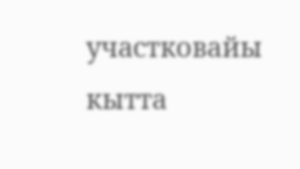участковайы кытта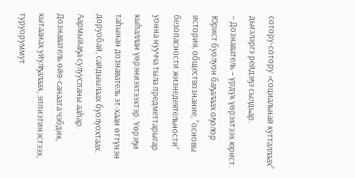сотору-сотору «социальнай кутталлаах” дьиэлэргэ рейдэҕэ сылдьар.
– Дознаватель – үрдүк үөрэхтээх юрист. Юрист буолуон баҕалаах оҕолор история, обществознание, “основы безопасности жизнедеятельности” уонна нуучча тыла предметтарыгар кыhаллан үөрэниэхтээхтэр. Үөрэҕи таhынан дознаватель эт-хаан өттүнэн доруобай, сайдыылаах буолуохтаах. Аармыйаҕа сулууспаны ааһар. Дознаватель өйө-санаата чэбдик, кытаанах уйулҕалаах, эппиэтинэстээх, туруоруммут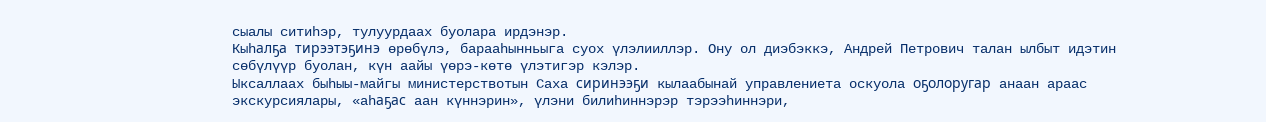сыалы ситиhэр, тулуурдаах буолара ирдэнэр.
Кыhалҕа тирээтэҕинэ өрөбүлэ, барааhынньыга суох үлэлииллэр. Ону ол диэбэккэ, Андрей Петрович талан ылбыт идэтин сөбүлүүр буолан, күн аайы үөрэ-көтө үлэтигэр кэлэр.
Ыксаллаах быhыы-майгы министерствотын Саха сиринээҕи кылаабынай управлениета оскуола оҕолоругар анаан араас экскурсиялары, «аhаҕас аан күннэрин», үлэни билиhиннэрэр тэрээhиннэри,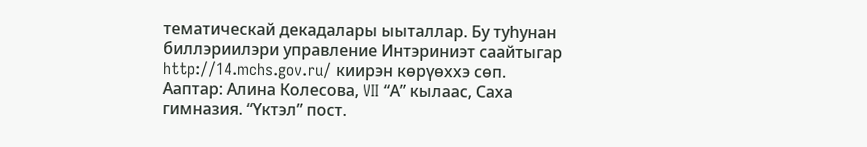тематическай декадалары ыыталлар. Бу туhунан биллэриилэри управление Интэриниэт саайтыгар http://14.mchs.gov.ru/ киирэн көрүөххэ сөп.
Ааптар: Алина Колесова, VII “А” кылаас, Саха гимназия. “Үктэл” пост.